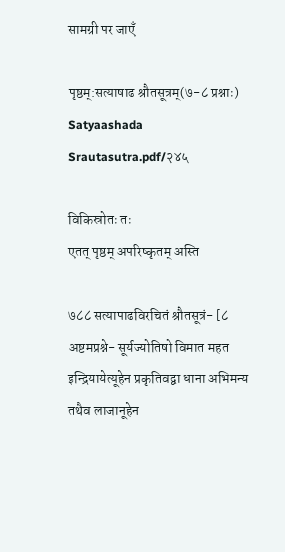सामग्री पर जाएँ

पृष्ठम्:सत्याषाढ श्रौतसूत्रम्(७-८ प्रश्नाः) Satyaashada Srautasutra.pdf/२४५

विकिस्रोतः तः
एतत् पृष्ठम् अपरिष्कृतम् अस्ति

७८८ सत्यापाढविरचितं श्रौतसूत्रं- [८ अष्टमप्रश्ने- सूर्यज्योतिषो विमात महत इन्द्रियायेत्यूहेन प्रकृतिवद्वा धाना अभिमन्य तथैव लाजानूहेन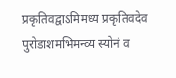प्रकृतिवद्वाऽमिमध्य प्रकृतिवदेव पुरोडाशमभिमन्व्य स्योनं व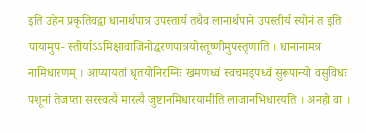इति उहेन प्रकृतिवद्वा धानार्थपात्र उपस्तार्य तथैव लानार्थपाने उपस्तीर्य स्योनं त इति पायामुप- स्तीर्याऽऽमिक्षावाजिनोद्धरणपात्रयोस्तूष्णीमुपस्तृणाति । धानानामत्र नामिधारणम् । आप्यायतां धृतयोनिरग्निः खमणध्वं स्वचमड्पध्वं सुरूपान्यो वसुविधः पशूनां तेजप्ता सरस्वत्यै मारत्यै जुष्टानमिधारयामीति लाजानभिधारयति । अनहो वा ।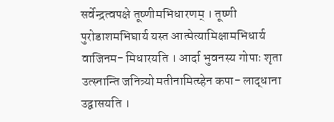सर्वेन्द्रत्वपक्षे तूष्णीमभिधारणम् । तूष्णी पुरोडाशमभिघार्य यस्त आत्मेत्यामिक्षामभिधार्य वाजिनम- मिधारयति । आर्दा भुवनस्य गोपाः शृता उत्स्नान्ति जनित्र्यो मतीनामित्य्हेन कपा- लाद्धाना उद्वासयति ।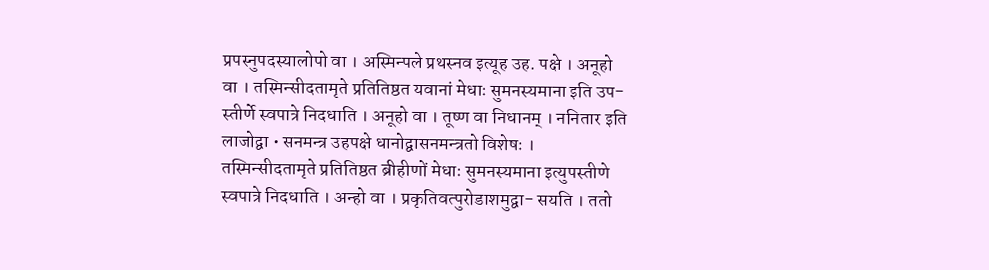प्रपस्नुपदस्यालोपो वा । अस्मिन्पले प्रथस्नव इत्यूह उह. पक्षे । अनूहो वा । तस्मिन्सीदतामृते प्रतितिष्ठत यवानां मेधाः सुमनस्यमाना इति उप- स्तीर्णे स्वपात्रे निदधाति । अनूहो वा । तूष्ण वा निधानम् । ननितार इति लाजोद्वा • सनमन्त्र उहपक्षे धानोद्वासनमन्त्रतो विशेषः । तस्मिन्सीदतामृते प्रतितिष्ठत ब्रीहीणों मेधाः सुमनस्यमाना इत्युपस्तीणे स्वपात्रे निदधाति । अन्हो वा । प्रकृतिवत्पुरोडाशमुद्वा- सयति । ततो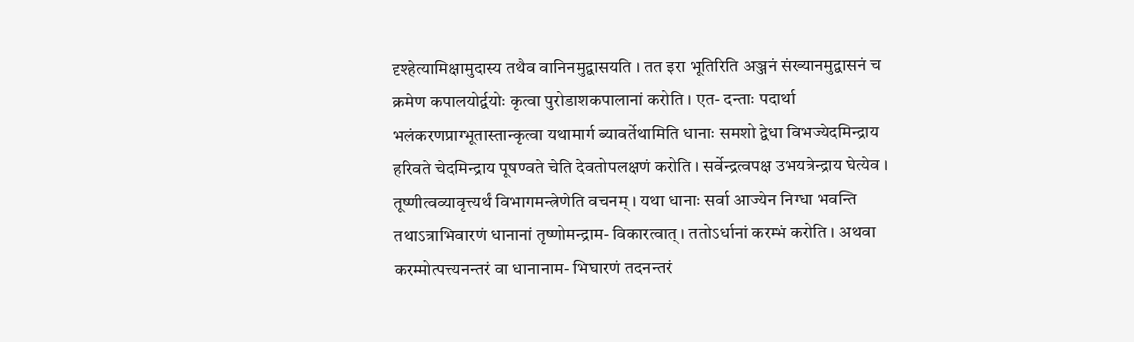दृश्हेत्यामिक्षामुदास्य तथैव वानिनमुद्वासयति । तत इरा भूतिरिति अञ्जनं संख्यानमुद्वासनं च क्रमेण कपालयोर्द्वयोः कृत्वा पुरोडाशकपालानां करोति । एत- दन्ताः पदार्था भलंकरणप्राग्भूतास्तान्कृत्वा यथामार्ग ब्यावर्तेथामिति धानाः समशो द्वेधा विभज्येदमिन्द्राय हरिवते चेदमिन्द्राय पूषण्वते चेति देवतोपलक्षणं करोति । सर्वेन्द्रत्वपक्ष उभयत्रेन्द्राय घेत्येव । तूष्णीत्वव्यावृत्त्यर्थं विभागमन्त्रेणेति वचनम् । यथा धानाः सर्वा आज्येन निग्धा भवन्ति तथाऽत्राभिवारणं धानानां तृष्णोमन्द्राम- विकारत्वात् । ततोऽर्धानां करम्भं करोति । अथवा करम्मोत्पत्त्यनन्तरं वा धानानाम- भिघारणं तदनन्तरं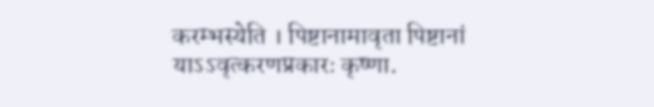करम्भस्येति । पिष्टानामावृता पिष्टानां याऽऽवृत्करणप्रकारः कृष्णा.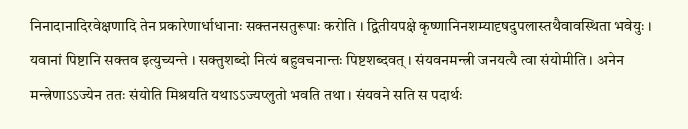निनादानादिरवेक्षणादि तेन प्रकारेणार्धाधानाः सक्तनसतुरूपाः करोति । द्वितीयपक्षे कृष्णानिनशम्यादृषदुपलास्तथैवावस्थिता भवेयुः । यवानां पिष्टानि सक्तव इत्युच्यन्ते । सक्तुशब्दो नित्यं बहुवचनान्तः पिष्टशब्दवत् । संयवनमन्त्री जनयत्यै त्वा संयोमीति । अनेन मन्त्रेणाऽऽज्येन ततः संयोति मिश्रयति यथाऽऽज्यप्लुतो भवति तथा । संयवने सति स पदार्थः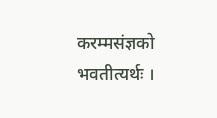करम्मसंज्ञको भवतीत्यर्थः ।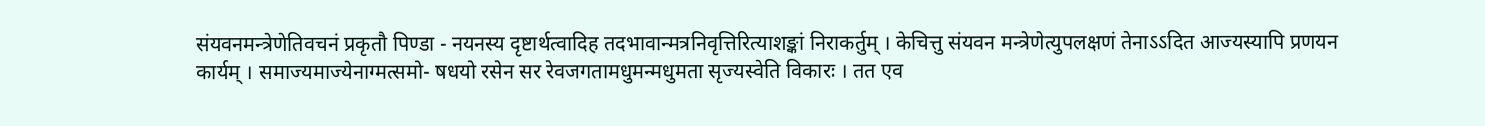संयवनमन्त्रेणेतिवचनं प्रकृतौ पिण्डा - नयनस्य दृष्टार्थत्वादिह तदभावान्मत्रनिवृत्तिरित्याशङ्कां निराकर्तुम् । केचित्तु संयवन मन्त्रेणेत्युपलक्षणं तेनाऽऽदित आज्यस्यापि प्रणयन कार्यम् । समाज्यमाज्येनाग्मत्समो- षधयो रसेन सर रेवजगतामधुमन्मधुमता सृज्यस्वेति विकारः । तत एव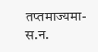तप्तमाज्यमा- स.न.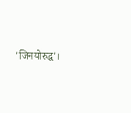'जिनयोरुद्ध'।